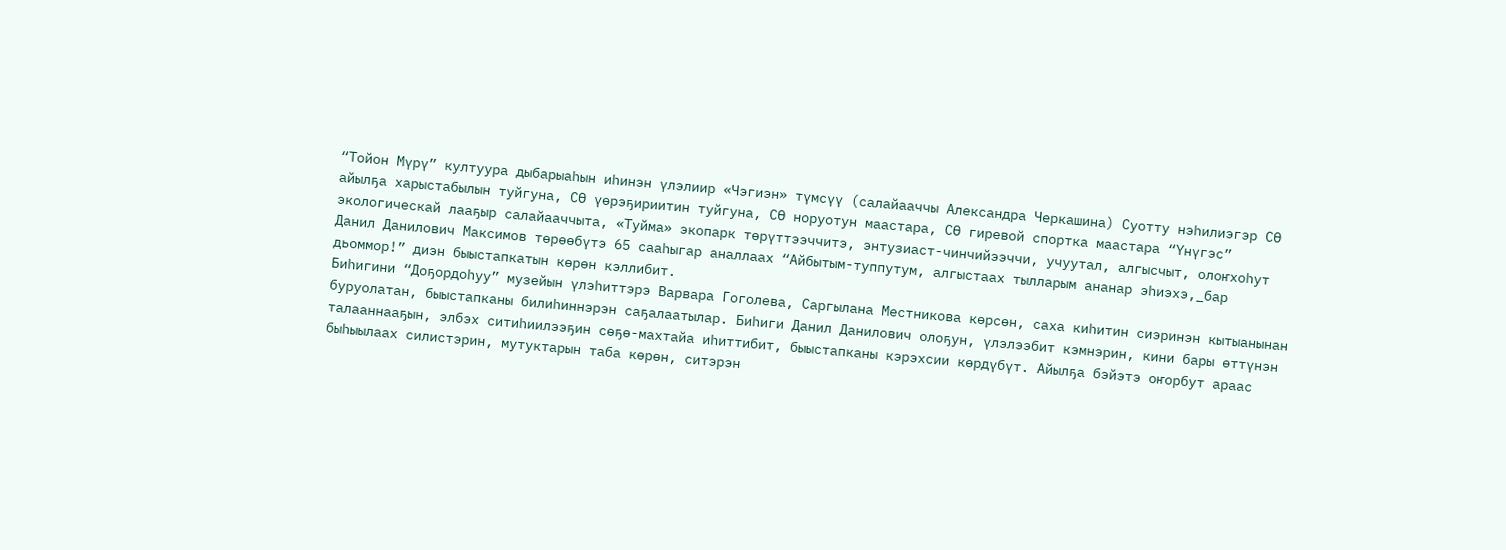“Тойон Мүрү” култуура дыбарыаһын иһинэн үлэлиир «Чэгиэн» түмсүү (салайааччы Александра Черкашина) Суотту нэһилиэгэр СӨ айылҕа харыстабылын туйгуна, СӨ үөрэҕириитин туйгуна, СӨ норуотун маастара, СӨ гиревой спортка маастара “Үнүгэс” экологическай лааҕыр салайааччыта, «Туйма» экопарк төрүттээччитэ, энтузиаст-чинчийээччи, учуутал, алгысчыт, олоҥхоһут Данил Данилович Максимов төрөөбүтэ 65 сааһыгар аналлаах “Айбытым-туппутум, алгыстаах тылларым ананар эһиэхэ,_бар дьоммор!” диэн быыстапкатын көрөн кэллибит.
Биһигини “Доҕордоһуу” музейын үлэһиттэрэ Варвара Гоголева, Саргылана Местникова көрсөн, саха киһитин сиэринэн кытыанынан буруолатан, быыстапканы билиһиннэрэн саҕалаатылар. Биһиги Данил Данилович олоҕун, үлэлээбит кэмнэрин, кини бары өттүнэн талааннааҕын, элбэх ситиһиилээҕин сөҕө-махтайа иһиттибит, быыстапканы кэрэхсии көрдүбүт. Айылҕа бэйэтэ оҥорбут араас быһыылаах силистэрин, мутуктарын таба көрөн, ситэрэн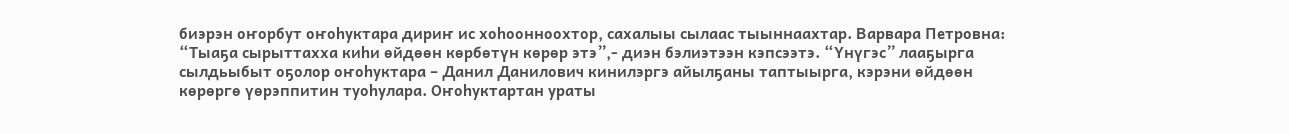биэрэн оҥорбут оҥоһуктара дириҥ ис хоһоонноохтор, сахалыы сылаас тыыннаахтар. Варвара Петровна: “Тыаҕа сырыттахха киһи өйдөөн көрбөтүн көрөр этэ”,- диэн бэлиэтээн кэпсээтэ. “Үнүгэс” лааҕырга сылдьыбыт оҕолор оҥоһуктара – Данил Данилович кинилэргэ айылҕаны таптыырга, кэрэни өйдөөн көрөргө үөрэппитин туоһулара. Оҥоһуктартан ураты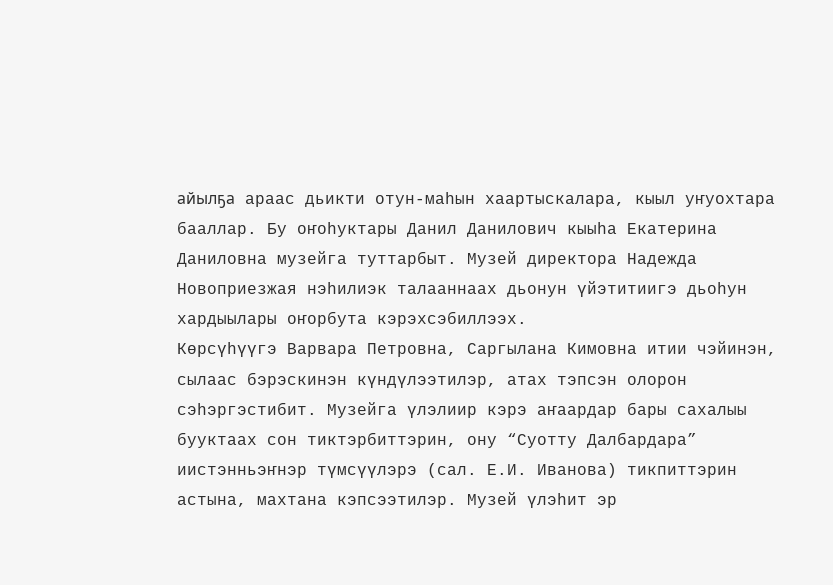айылҕа араас дьикти отун-маһын хаартыскалара, кыыл уҥуохтара бааллар. Бу оҥоһуктары Данил Данилович кыыһа Екатерина Даниловна музейга туттарбыт. Музей директора Надежда Новоприезжая нэһилиэк талааннаах дьонун үйэтитиигэ дьоһун хардыылары оҥорбута кэрэхсэбиллээх.
Көрсүһүүгэ Варвара Петровна, Саргылана Кимовна итии чэйинэн, сылаас бэрэскинэн күндүлээтилэр, атах тэпсэн олорон сэһэргэстибит. Музейга үлэлиир кэрэ аҥаардар бары сахалыы бууктаах сон тиктэрбиттэрин, ону “Суотту Далбардара” иистэнньэҥнэр түмсүүлэрэ (сал. Е.И. Иванова) тикпиттэрин астына, махтана кэпсээтилэр. Музей үлэһит эр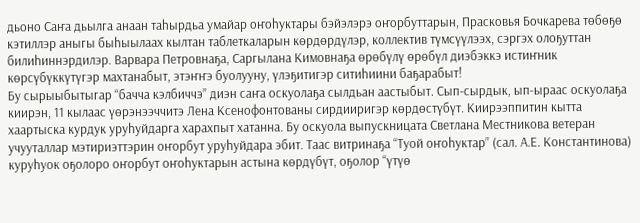дьоно Саҥа дьылга анаан таһырдьа умайар оҥоһуктары бэйэлэрэ оҥорбуттарын, Прасковья Бочкарева төбөҕө кэтиллэр аныгы быһыылаах кылтан таблеткаларын көрдөрдүлэр, коллектив түмсүүлээх, сэргэх олоҕуттан билиһиннэрдилэр. Варвара Петровнаҕа, Саргылана Кимовнаҕа өрөбүлү өрөбүл диэбэккэ истиҥник көрсүбүккүтүгэр махтанабыт, этэҥҥэ буолууну, үлэҕитигэр ситиһиини баҕарабыт!
Бу сырыыбытыгар “бачча кэлбиччэ” диэн саҥа оскуолаҕа сылдьан аастыбыт. Сып-сырдык, ып-ыраас оскуолаҕа киирэн, 11 кылаас үөрэнээччитэ Лена Ксенофонтованы сирдииригэр көрдөстүбүт. Киирээппитин кытта хаартыска курдук уруһуйдарга харахпыт хатанна. Бу оскуола выпускницата Светлана Местникова ветеран учууталлар мэтириэттэрин оҥорбут уруһуйдара эбит. Таас витринаҕа “Туой оҥоһуктар” (сал. А.Е. Константинова) куруһуок оҕолоро оҥорбут оҥоһуктарын астына көрдүбүт, оҕолор “үтүө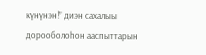күнүнэн!” диэн сахалыы дорооболоһон ааспыттарын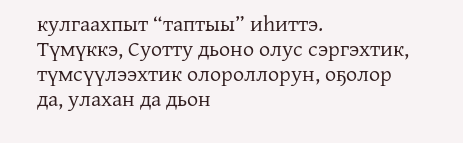кулгаахпыт “таптыы” иһиттэ.
Түмүккэ, Суотту дьоно олус сэргэхтик, түмсүүлээхтик олороллорун, оҕолор да, улахан да дьон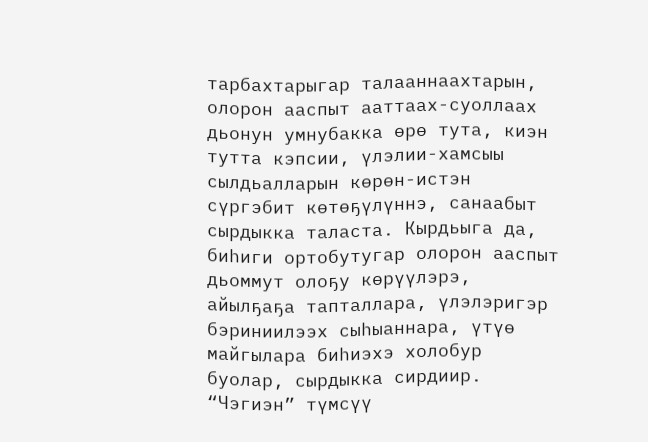тарбахтарыгар талааннаахтарын, олорон ааспыт ааттаах-суоллаах дьонун умнубакка өрө тута, киэн тутта кэпсии, үлэлии-хамсыы сылдьалларын көрөн-истэн сүргэбит көтөҕүлүннэ, санаабыт сырдыкка таласта. Кырдьыга да, биһиги ортобутугар олорон ааспыт дьоммут олоҕу көрүүлэрэ, айылҕаҕа тапталлара, үлэлэригэр бэриниилээх сыһыаннара, үтүө майгылара биһиэхэ холобур буолар, сырдыкка сирдиир.
“Чэгиэн” түмсүү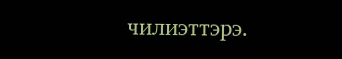чилиэттэрэ.